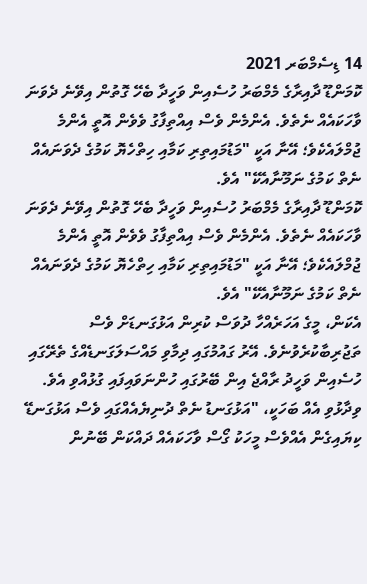14 ޑިސެމްބަރ 2021
ކޮމަންޑޫ ދާއިރާގެ މެމްބަރު ހުސެއިން ވަހީދާ ބެހޭ ގޮތުން އިވޭނެ ދެވަނަ ވާހަކައެއް ނެތެވެ. އެންމެން ވެސް އިއްތިފާގު ވެވެން އޮތީ އެންމެ ޖުމްލައެކެވެ؛ އޭނާ އަކީ "މަޑުމައިތިރި ކަމާއި ހިތްހެޔޮ ކަމުގެ ދެވަނައެއް ނެތް ކަމުގެ ނަމޫނާއެކޭ" އެވެ.
ކޮމަންޑޫ ދާއިރާގެ މެމްބަރު ހުސެއިން ވަހީދާ ބެހޭ ގޮތުން އިވޭނެ ދެވަނަ ވާހަކައެއް ނެތެވެ. އެންމެން ވެސް އިއްތިފާގު ވެވެން އޮތީ އެންމެ ޖުމްލައެކެވެ؛ އޭނާ އަކީ "މަޑުމައިތިރި ކަމާއި ހިތްހެޔޮ ކަމުގެ ދެވަނައެއް ނެތް ކަމުގެ ނަމޫނާއެކޭ" އެވެ.
އެކަން، މީގެ އަހަރެއްހާ ދުވަސް ކުރިން އަޅުގަނޑަށް ވެސް ތަޖުރިބާކުރެވުނެވެ. އޭރު ގައުމުގައި ދިމާވި މައްސަލަގަނޑެއްގެ ތެރޭގައި ހުސެއިން ވަހީދު ރާއްޖެ އިން ބޭރުގައި ހުންނަވައިފައި ގުޅުއްވި އެވެ. ވިދާޅުވި އެއް ބަހަކީ، "އަޅުގަނޑު ނެތް ދުނިޔެއެއްގައި ވެސް އަޅުގަނޑޭ ކިޔައިގެން އެއްވެސް މީހަކު ގޯސް ވާހަކައެއް ދައްކަން ބޭނުން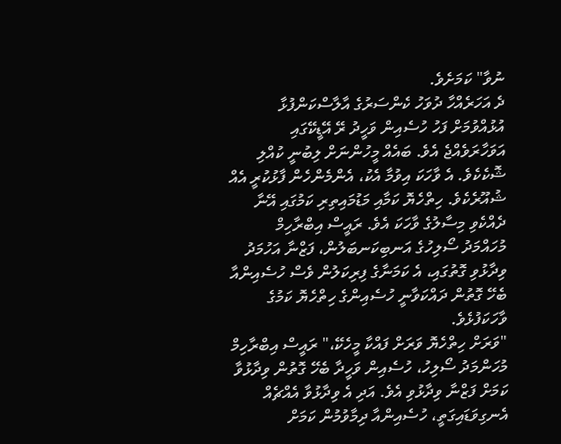ނުވާ" ކަމަށެވެ.
ދެ އަހަރެއްހާ ދުވަހު ކެންސަރުގެ އާލާސްކަންފުޅާ އުޅުއްވުމަށް ފަހު ހުސެއިން ވަހީދު ރޭ އޭޑީކޭގައި އަވަހާރަވެއްޖެ އެވެ. ބައެއް މީހުންނަށް ލިބުނީ ކުއްލި ޝޮކެކެވެ. އެ ވާހަކަ އިވުމާ އެކު، އެންމެންހެން ފާޅުކުރީ އެއް ޝުއޫރެކެވެ. ހިތްހެޔޮ ކަމާއި މަޑުމައިތިރި ކަމުގައި އޭނާ ދެއްކެވި މިސާލުގެ ވާހަކަ އެވެ. ރައީސް އިބްރާހިމް މުހައްމަދު ސޯލިހުގެ އަނބިކަނބަލުން، ފަޒްނާ އަހުމަދު ވިދާޅުވި ގޮތުގައި، އެ ކަމަނާގެ ފިރިކަލުން ވެސް ހުސެއިންއާ ބެހޭ ގޮތުން ދައްކަވާނީ ހުސެއިންގެ ހިތްހެޔޮ ކަމުގެ ވާހަކަފުޅެވެ.
"ވަރަށް ހިތްހެޔޮ ވަރަށް ފައްކާ މީހެކޭ،" ރައީސް އިބްރާހިމް މުހަންމަދު ސޯލިހު، ހުސެއިން ވަހީދާ ބެހޭ ގޮތުން ވިދާޅުވާ ކަމަށް ފަޒްނާ ވިދާޅުވި އެވެ. އަދި އެ ވިދާޅުވާ އެއްޗެއް އެނގިވަޑައިގަތީ، ހުސެއިންއާ ދިމާވުމުން ކަމަށް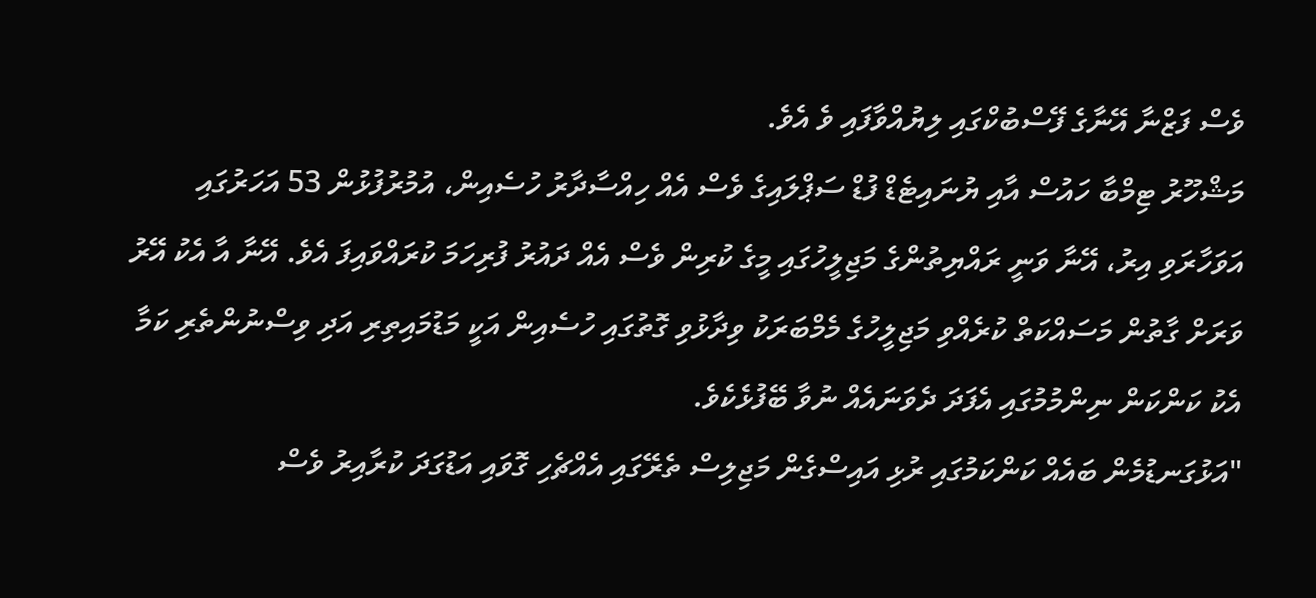ވެސް ފަޒްނާ އޭނާގެ ފޭސްބުކްގައި ލިޔުއްވާފައި ވެ އެވެ.
މަޝްހޫރު ޓިމްބާ ހައުސް އާއި ޔުނައިޓެޑް ފުޑް ސަޕްލައިގެ ވެސް އެއް ހިއްސާދާރު ހުސެއިން، އުމުރުފުޅުން 53 އަހަރުގައި އަވަހާރަވި އިރު، އޭނާ ވަނީ ރައްޔިތުންގެ މަޖިލީހުގައި މީގެ ކުރިން ވެސް އެއް ދައުރު ފުރިހަމަ ކުރައްވައިފަ އެވެ. އޭނާ އާ އެކު އޭރު ވަރަށް ގާތުން މަސައްކަތް ކުރެއްވި މަޖިލީހުގެ މެމްބަރަކު ވިދާޅުވި ގޮތުގައި ހުސެއިން އަކީ މަޑުމައިތިރި އަދި ވިސްނުންތެރި ކަމާ އެކު ކަންކަން ނިންމުމުގައި އެފަދަ ދެވަނައެއް ނުވާ ބޭފުޅެކެވެ.
"އަޅުގަނޑުމެން ބައެއް ކަންކަމުގައި ރުޅި އައިސްގެން މަޖިލިސް ތެރޭގައި އެއްޗެހި ގޮވައި އަޑުގަދަ ކުރާއިރު ވެސް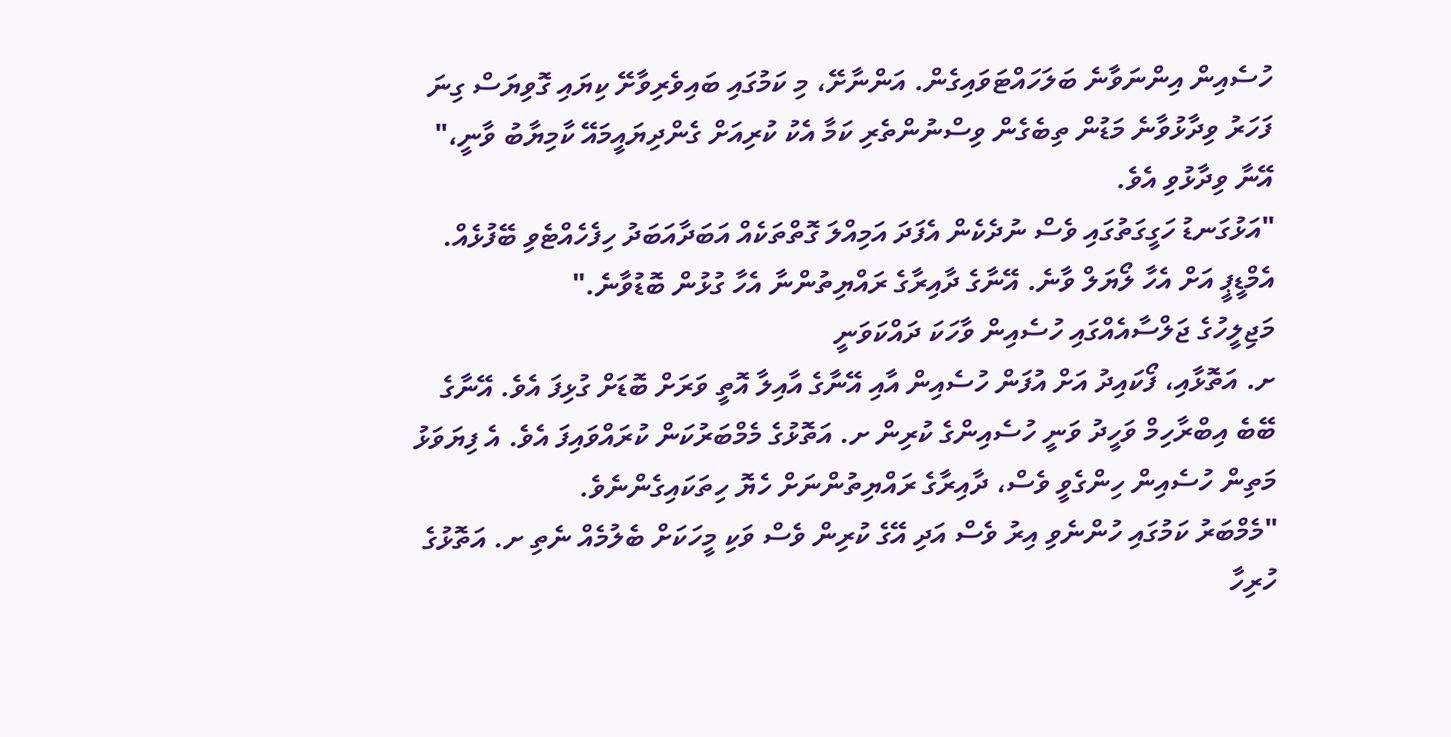ހުސެއިން އިންނަވާނެ ބަލަހައްޓަވައިގެން. އަންނާށޭ، މި ކަމުގައި ބައިވެރިވާށޭ ކިޔައި ގޮވިޔަސް ގިނަ ފަހަރު ވިދާޅުވާނެ މަޑުން ތިބެގެން ވިސްނުންތެރި ކަމާ އެކު ކުރިއަށް ގެންދިޔައީމައޭ ކާމިޔާބު ވާނީ،" އޭނާ ވިދާޅުވި އެވެ.
"އަޅުގަނޑު ހަގީގަތުގައި ވެސް ނުދެކެން އެފަދަ އަމިއްލަ ގޮތްތަކެއް އަބަދާއަބަދު ހިފެހެއްޓެވި ބޭފުޅެއް. އެމްޑީޕީ އަށް އެހާ ލޯޔަލް ވާނެ. އޭނާގެ ދާއިރާގެ ރައްޔިތުންނާ އެހާ ގުޅުން ބޮޑުވާނެ."
މަޖިލީހުގެ ޖަލްސާއެއްގައި ހުސެއިން ވާހަކަ ދައްކަވަނީ
ށ. އަތޮޅާއި، ފޯކައިދު އަށް އުފަން ހުސެއިން އާއި އޭނާގެ އާއިލާ އޮތީ ވަރަށް ބޮޑަށް ގުޅިފަ އެވެ. އޭނާގެ ބޭބެ އިބްރާހިމް ވަހީދު ވަނީ ހުސެއިންގެ ކުރިން ށ. އަތޮޅުގެ މެމްބަރުކަން ކުރައްވައިފަ އެވެ. އެ ފިޔަވަޅު މަތިން ހުސެއިން ހިންގެވީ ވެސް، ދާއިރާގެ ރައްޔިތުންނަށް ހެޔޮ ހިތަކައިގެންނެވެ.
"މެމްބަރު ކަމުގައި ހުންނެވި އިރު ވެސް އަދި އޭގެ ކުރިން ވެސް ވަކި މީހަކަށް ބެލުމެއް ނެތި ށ. އަތޮޅުގެ ހުރިހާ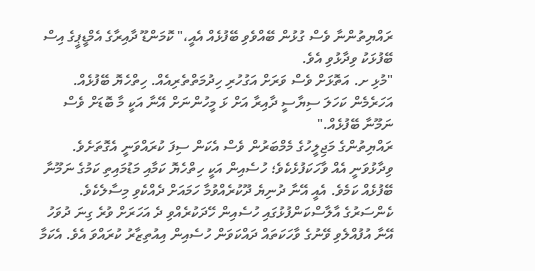ރައްޔިތުންނާ ވެސް ގުޅުން ބޭއްވެވި ބޭފުޅެއް އެއީ،" ކޮމަންޑޫ ދާއިރާގެ އެމްޑީޕީގެ އިސް ބޭފުޅަކު ވިދާޅުވި އެވެ.
"މުޅި ށ. އަތޮޅަށް ވެސް ވަރަށް އަގުހުރި ހިދުމަތްތެރިއެއް. ހިތްހެޔޮ ބޭފުޅެއް. އަހަރެމެން ކަހަލަ ސިޔާސީ ދާއިރާ އަށް ޅަ މީހުންނަށް އޭނާ އަކީ މާ ބޮޑަށް ވެސް ނަމޫނާ ބޭފުޅެއް."
ރައްޔިތުންގެ މަޖިލީހުގެ މެމްބަރުން ވެސް އެކަން ސިފަ ކުރައްވަނީ އެގޮތަށެވެ. ވިދާޅުވަނީ އެއް ވާހަކަފުޅެކެވެ؛ ހުސެއިން އަކީ ހިތްހެޔޮ ކަމާއި މަޑުމައިތި ކަމުގެ ނަމޫނާ ބޭފުޅެއް ކަމެވެ. އެއީ އޭނާ ދުނިޔެ ދޫކުރެއްވުމާ ހަމައަށް ދެއްކެވި މިސާލެކެވެ.
ކެންސަރުގެ އާލާސްކަންފުޅުގައި ހުސެއިން ހޭދަކުރެއްވި ދެ އަހަރަށް ވުރެ ގިނަ ދުވަހު އޭނާ އުފުއްލެވި ވޭނުގެ ވާހަކަތައް ދައްކަވަން ހުސެއިން އިއުތިޒާރު ކުރައްވަ އެވެ. އެކަމާ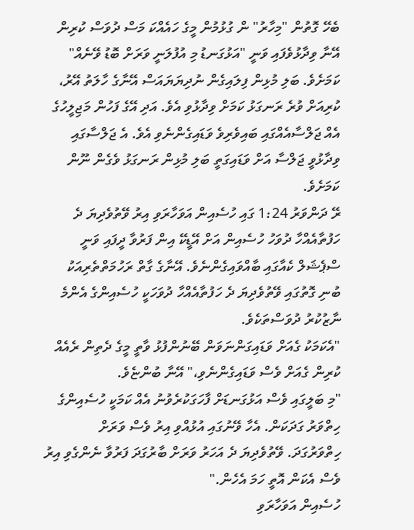ބެހޭ ގޮތުން "މިހާރު" ން ގުޅުމުން މީގެ ހައެއްކަ މަސް ދުވަސް ކުރިން އޭނާ ވިދާޅުވެފައި ވަނީ "އަޅުގަނޑު މި އުފުލަނީ ވަރަށް ބޮޑު ވޭނެއް" ކަމަށެވެ. ބަލި މުޅިން ފިލައިގެން ނުދިޔަޔައަސް އޭނާގެ ހާލަތު އޭރު، ކުރިއަށް ވުރެ ރަނގަޅު ކަމަށް ވިދާޅުވި އެވެ. އަދި އޭގެ ފަހުން މަޖިލީހުގެ އެއް ޖަލްސާއެއްގައި ބައިވެރިވެ ވަޑައިގެންނެވި އެވެ. އެ ޖަލްސާގައި ވިދާޅުވީ ޖަލްސާ އަށް ވަޑައިގަތީ ބަލި މުޅިން ރަނގަޅު ވެގެން ނޫން ކަމަށެވެ.
ރޭ ދަންވަރު 1:24 ގައި ހުސެއިން އަވަހާރަވި އިރު ވޭތުވެދިޔަ ދެ ހަފުތާއެއްހާ ދުވަހު ހުސެއިން އަށް އޭޑީކޭ އިން ފަރުވާ ދީފައި ވަނީ ސްޕެޝަލް ކެއާގައި ބާއްވައިގެންނެވެ. އޭނާގެ ގާތް ރަހުމަތްތެރިއަކު ބުނި ގޮތުގައި ވޭތުވެދިޔަ ދެ ހަފުތާއެއްހާ ދުވަހަކީ ހުސެއިންގެ އެންމެ ނާޒުކުރު ދުވަސްތަކެވެ.
"އެކަމަކު ގެއަށް ވަޑައިގަންނަވަން ބޭނުންފުޅު ވާތީ މީގެ ދެތިން ރެއެއް ކުރިން ގެއަށް ވެސް ވަޑައިގެންނެވި،" އޭނާ ބުންޏެވެ.
"މި ބަލީގައި ވެސް އަޅުގަނޑަށް ފާހަގަކުރެވުނު އެއް ކަމަކީ ހުސެއިންގެ ހިތްވަރު ގަދަކަން. އެހާ ވޭނުގައި އުޅުއްވި އިރު ވެސް ވަރަށް ހިތްވަރުގަދަ. ވޭތުވެދިޔަ ދެ އަހަރު ވަރަށް ބާރުގަދަ ފަރުވާ ނެންގެވި އިރު ވެސް އެކަން އޮތީ ހަމަ އެހެން."
ހުސެއިން އަވަހާރަވި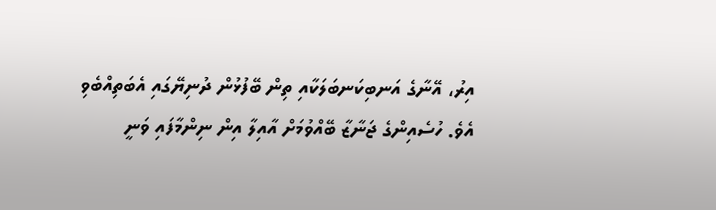އިރު، އޭނާގެ އަނބިކަނބަލަކާއި ތިން ބޭފުޅުން ދުނިޔޭގައި އެބަތިއްބެވި އެވެ. ހުސެއިންގެ ޖަނާޒާ ބޭއްވުމަށް އާއިލާ އިން ނިންމާފައި ވަނީ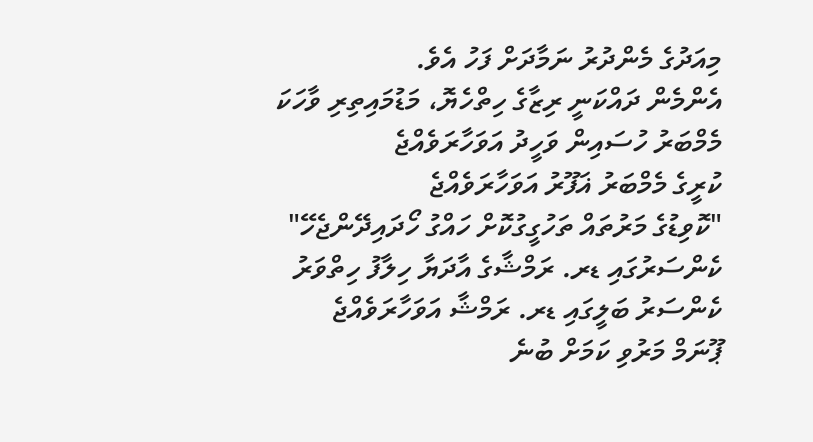މިއަދުގެ މެންދުރު ނަމާދަށް ފަހު އެވެ.
އެންމެން ދައްކަނީ ރިޒާގެ ހިތްހެޔޮ، މަޑުމައިތިރި ވާހަކަ
މެމްބަރު ހުސައިން ވަހީދު އަވަހާރަވެއްޖެ
ކުރީގެ މެމްބަރު ޣަފޫރު އަވަހާރަވެއްޖެ
"ކޮވިޑުގެ މަރުތައް ތަހުގީގުކޮށް ހައްގު ހޯދައިދޭންޖެހޭ"
ކެންސަރުގައި ޑރ. ރަމްޝާގެ އާދަޔާ ހިލާފު ހިތްވަރު
ކެންސަރު ބަލީގައި ޑރ. ރަމްޝާ އަވަހާރަވެއްޖެ
ޕޫނަމް މަރުވި ކަމަށް ބުނެ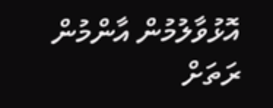އޮޅުވާލުމުން އާންމުން ރަތަށް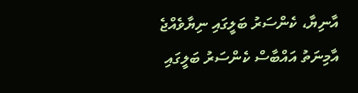އާނިޔާ، ކެންސަރު ބަލީގައި ނިޔާވެއްޖެ
އާމިނަތު އައްބާސް ކެންސަރު ބަލީގައި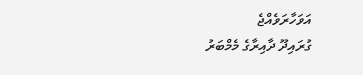އަވަހާރަވެއްޖެ
ގުރައިދޫ ދާއިރާގެ މެމްބަރު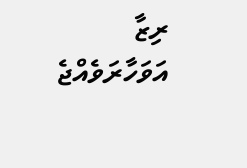ރިޒާ އަވަހާރަވެއްޖެ